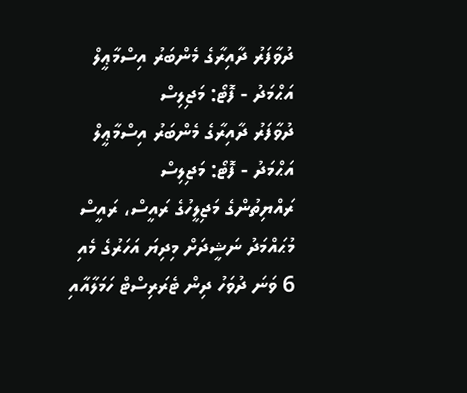ދުވާފަރު ދާއިރާގެ މެންބަރު އިސްމާޢީލް އަޙްމަދު - ފޮޓޯ: މަޖިލިސް
ދުވާފަރު ދާއިރާގެ މެންބަރު އިސްމާޢީލް އަޙްމަދު - ފޮޓޯ: މަޖިލިސް
ރައްޔިތުންގެ މަޖިލީހުގެ ރައީސް، ރައީސް މުޙައްމަދު ނަޝީދަށް މިދިޔަ އަހަރުގެ މެއި 6 ވަނަ ދުވަހު ދިން ޓެރަރިސްޓް ހަމަލާއާއި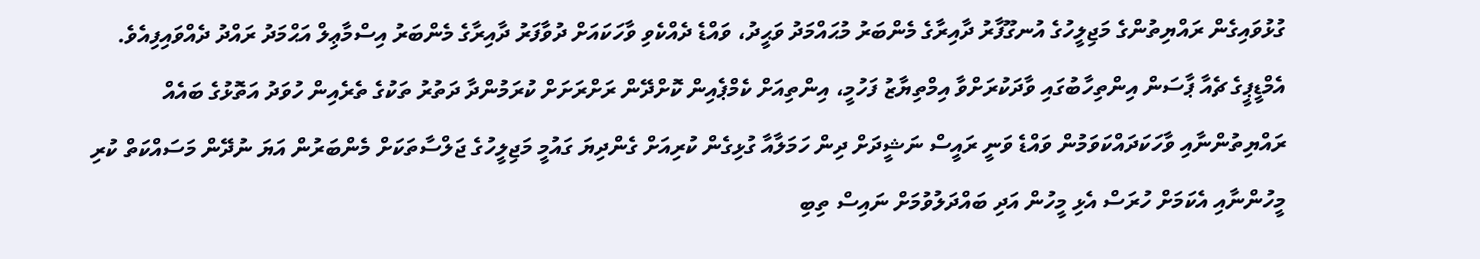ގުޅުވައިގެން ރައްޔިތުންގެ މަޖިލީހުގެ އުނގޫފާރު ދާއިރާގެ މެންބަރު މުޙައްމަދު ވަޙީދު، ވައްޑެ ދެއްކެވި ވާހަކައަށް ދުވާފަރު ދާއިރާގެ މެންބަރު އިސްމާޢިލް އަޙްމަދު ރައްދު ދެއްވައިފިއެވެ.
އެމްޑީޕީގެ ޗެއާ ޕާސަން އިންތިހާބުގައި ވާދަކުރަށްވާ އިމްތިޔާޒު ފަހުމީ، އިންތިއަށް ކެމްޕެއިން ކޮށްދޭން ރަށްރަށަށް ކުރަމުންދާ ދަތުރު ތަކުގެ ތެރެއިން ހުވަދު އަތޮޅުގެ ބައެއް ރައްޔިތުންނާއި ވާހަކަދައްކަވަމުން ވައްޑެ ވަނީ ރައީސް ނަޝީދަށް ދިން ހަމަލާއާ ގުޅިގެން ކުރިއަށް ގެންދިޔަ ގައުމީ މަޖިލީހުގެ ޖަލްސާތަކަށް މެންބަރުން އަޔަ ނުދޭން މަސައްކަތް ކުރި މީހުންނާއި އެކަމަށް ހުރަސް އެޅި މީހުން އަދި ބައްދަލުވުމަށް ނައިސް ތިބި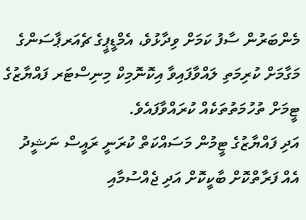މެންބަރުން ސާފު ކަމަށް ވިދާޅުވެ، އެމްޑީޕީގެ ޗެއަރޕާސަންގެ މަގާމަށް ކުރިމަތި ލައްވާފައިވާ އިކޮނޮމިކް މިނިސްޓަރ ފައްޔާޒުގެ ޓީމަށް ތުހުމަތުތަކެއް ކުރައްވާފައެވެ.
އަދި ފައްޔާޒުގެ ޓީމުން މަސައްކަތް ކުރަނީ ރައީސް ނަޝީދު އެއް ފަރާތްކޮށް ބާކީކޮށް އަދި ޖެއްސުމާއި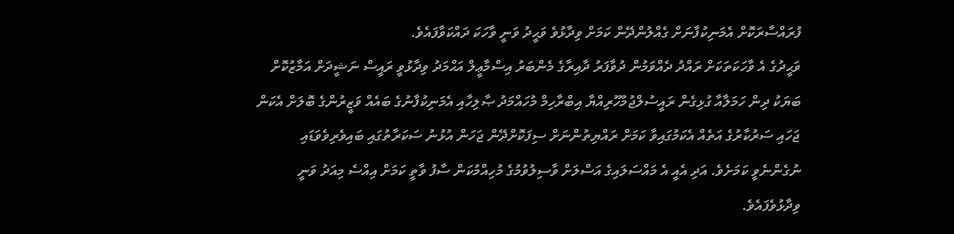ފުރައްސާރަކޮށް އެމަނިކުފާނަށް ގެއްލުންދޭން ކަމަށް ވިދާޅުވެ ވަޙީދު ވަނީ ވާހަކަ ދައްކަވާފައެވެ.
ވަޙީދުގެ އެ ވާހަކަތަކަށް ރައްދު ދެއްވަމުން ދުވާފަރު ދާއިރާގެ މެންބަރު އިސްމާޢީލް އަޙްމަދު ވިދާޅުވީ ރައީސް ނަޝީދަށް އަމާޒުކޮށް ބަޔަކު ދިން ހަމަލާއާ ގުޅިގެން ރައީސުލްޖުމުހޫރިއްޔާ އިބްރާހިމް މުހައްމަދު ޞާލިހާއި އެމަނިކުފާނުގެ ބައެއް ވަޒީރުންގެ ބޮލަށް އެކަން ޖަހައި ސަރުކާރުގެ އަތެއް އެކަމުގައިވާ ކަމަށް ރައްޔިތުންނަށް ސިފަކޮށްދޭން ޖަހަން އުޅުނު ސަކަރާތުގައި ބައިވެރިވެވަޑައި ނުގެންނެވީ ކަމަށެވެ. އަދި އެއީ އެ މައްސަލައިގެ އަސްލަށް ވާސިލުވުމުގެ މުހިއްމުކަން ސާފު ވާތީ ކަމަށް އިއްސެ މިއަދު ވަނީ ވިދާޅުވެފައެވެ.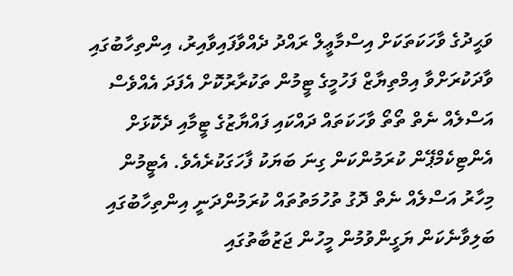ވަޙީދުގެ ވާހަކަތަކަށް އިސްމާޢީލް ރައްދު ދެއްވާފައިވާއިރު، އިންތިހާބުގައި ވާދަކުރަށްވާ އިމްތިޔާޒް ފަހުމީގެ ޓީމުން ތަކުރާރުކޮށް އެފަދަ އެއްވެސް އަސްލެއް ނެތް ތޯތޯ ވާހަކަތައް ދައްކައި ފައްޔާޒުގެ ޓީމާއި ދެކޮޅަށް އެންޓިކެމްޕޭން ކުރަމުންކަން ގިނަ ބަޔަކު ފާހަގަކުރެއެވެ. އެޓީމުން މިހާރު އަސްލެއް ނެތް ދޮގު ތުހުމަތުތައް ކުރަމުންދަނީ އިންތިހާބުގައި ބަލިވާނެކަން ޔަގީންވުމުން މީހުން ޖަޒުބާތުގައި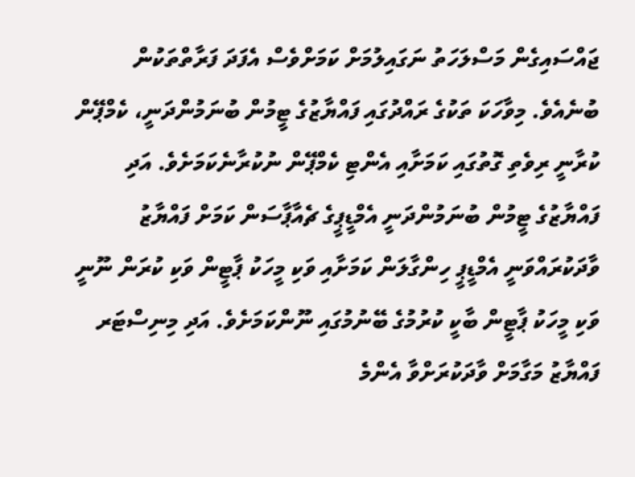ޖައްސައިގެން މަސްލަހަތު ނަގައިލުމަށް ކަމަށްވެސް އެފަދަ ފަރާތްތަކުން ބުނެއެވެ. މިވާހަކަ ތަކުގެ ރައްދުގައި ފައްޔާޒުގެ ޓީމުން ބުނަމުންދަނީ، ކެމްޕޭން ކުރާނީ ރިވެތި ގޮތުގައި ކަމަށާއި އެންޓި ކެމްޕޭން ނުކުރާނެކަމަށެވެ. އަދި ފައްޔާޒުގެ ޓީމުން ބުނަމުންދަނީ އެމްޑީޕީގެ ޗެއާޕާސަން ކަމަށް ފައްޔާޒު ވާދަކުރައްވަނީ އެމްޑީޕީ ހިންގާލަން ކަމަށާއި ވަކި މީހަކު ޕާޓީން ވަކި ކުރަން ނޫނީ ވަކި މީހަކު ޕާޓީން ބާކީ ކުރުމުގެ ބޭނުމުގައި ނޫންކަމަށެވެ. އަދި މިނިސްޓަރ ފައްޔާޒު މަގާމަށް ވާދަކުރަށްވާ އެންމެ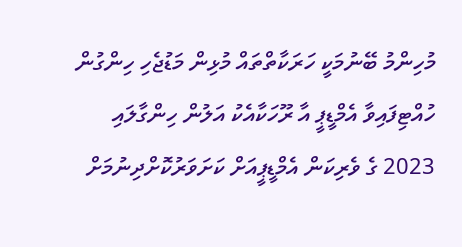މުހިންމު ބޭނުމަކީ ހަރަކާތްތައް މުޅިން މަޑުޖެހި ހިންގުން ހުއްޓިފައިވާ އެމްޑީޕީ އާ ރޫހަކާއެކު އަލުން ހިންގާލައި 2023 ގެ ވެރިކަން އެމްޑީޕީއަށް ކަށަވަރުކޮށްދިނުމަށް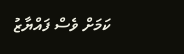ކަމަށް ވެސް ފައްޔާޒު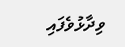ވިދާޅުވެފައި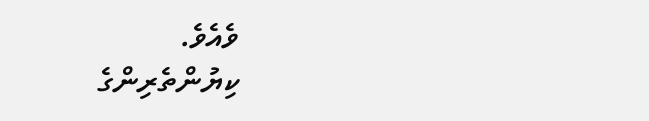ވެއެވެ.
ކިޔުންތެރިންގެ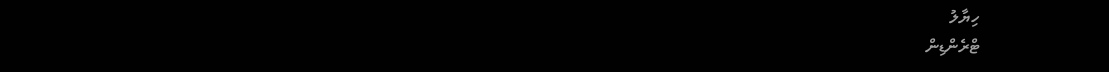ހިޔާލު
ޓްރެންޑިން